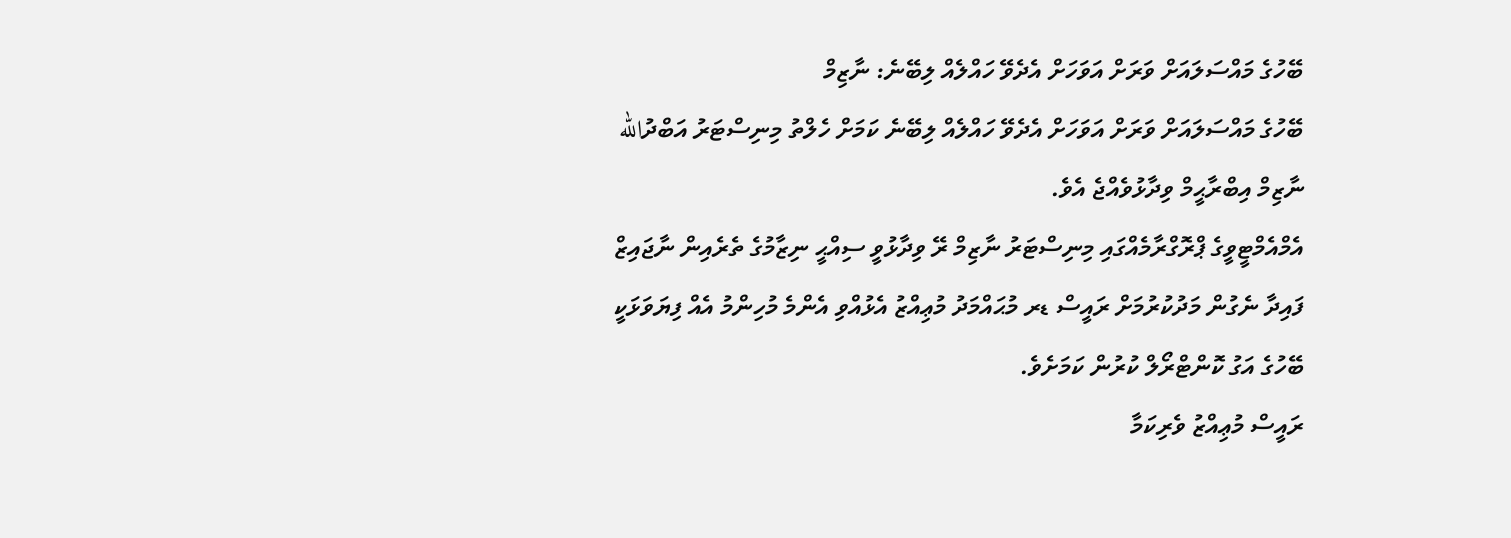ބޭހުގެ މައްސަލައަށް ވަރަށް އަވަހަށް އެދެވޭ ހައްލެއް ލިބޭނެ: ނާޒިމް
ބޭހުގެ މައްސަލައަށް ވަރަށް އަވަހަށް އެދެވޭ ހައްލެއް ލިބޭނެ ކަމަށް ހެލްތު މިނިސްޓަރު އަބްދުالله ނާޒިމް އިބްރާޙީމް ވިދާޅުވެއްޖެ އެވެ.
އެމްއެމްޓީވީގެ ޕްރޮގްރާމެއްގައި މިނިސްޓަރު ނާޒިމް ރޭ ވިދާޅުވީ ސިއްޙީ ނިޒާމުގެ ތެރެއިން ނާޖައިޒް ފައިދާ ނެގުން މަދުކުރުމަށް ރައީސް ޑރ މުޙައްމަދު މުޢިއްޒު އެޅުއްވި އެންމެ މުހިންމު އެއް ފިޔަވަޅަކީ ބޭހުގެ އަގު ކޮންޓްރޯލް ކުރުން ކަމަށެވެ.
ރައީސް މުޢިއްޒު ވެރިކަމާ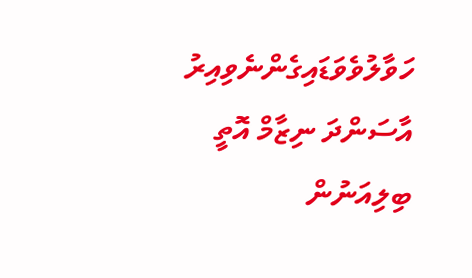ހަވާލުވެވަޑައިގެންނެވިއިރު އާސަންދަ ނިޒާމް އޮތީ ބިލިއަނުން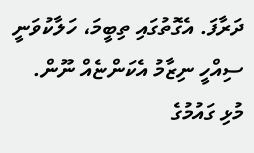ދަރާފަ. އެގޮތުގައި ތިބީމަ، ހަލާކުވަނީ ސިއްހީ ނިޒާމު އެކަންޏެއް ނޫން. މުޅި ގައުމުގެ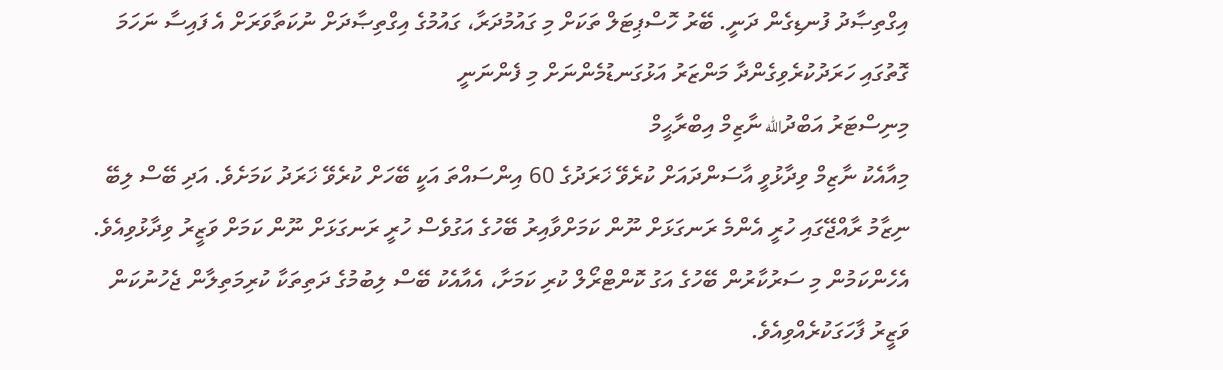އިގްތިޞާދު ފުނޑިގެން ދަނީ. ބޭރު ހޮސްޕިޓަލް ތަކަށް މި ގައުމުދަރާ، ގައުމުގެ އިގްތިޞާދަށް ނުކަތާވަރަށް އެ ފައިސާ ނަހަމަ ގޮތުގައި ހަރަދުކުރެވިގެންދާ މަންޒަރު އަޅުގަނޑުމެންނަށް މި ފެންނަނީ
މިނިސްޓަރު އަބްދުالله ނާޒިމް އިބްރާޙީމް
މިއާއެކު ނާޒިމް ވިދާޅުވީ އާސަންދައަށް ކުރެވޭ ޚަރަދުގެ 60 އިންސައްތަ އަކީ ބޭހަށް ކުރެވޭ ޚަރަދު ކަމަށެވެ. އަދި ބޭސް ލިބޭ ނިޒާމު ރާއްޖޭގައި ހުރީ އެންމެ ރަނގަޅަށް ނޫން ކަމަށްވާއިރު ބޭހުގެ އަގުވެސް ހުރީ ރަނގަޅަށް ނޫން ކަމަށް ވަޒީރު ވިދާޅުވިއެވެ. އެހެންކަމުން މި ސަރުކާރުން ބޭހުގެ އަގު ކޮންޓްރޯލް ކުރި ކަމަށާ، އެއާއެކު ބޭސް ލިބުމުގެ ދަތިތަކާ ކުރިމަތިލާން ޖެހުނުކަން ވަޒީރު ފާހަގަކުރެއްވިއެވެ.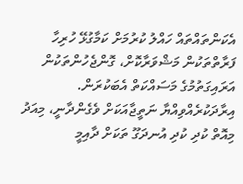އެކަންތައްތައް ހައްލު ކުރުމަށް ކަމާގުޅޭ ހުރިހާ ފަރާތްތަކުން މަޝްވަރާކޮށް، ގޮންޖެހުންތަކުން އަރައިގަތުމުގެ މަސައްކަތް އެބަކުރަން. އިރާދަކުރެއްވިއްޔާ ނަތީޖާއަކަށް ވެގެންދާނީ، މިއަދު މިއޮތް ކުދި ކުދި އުނދަގޫ ތަކަށް ދާއިމީ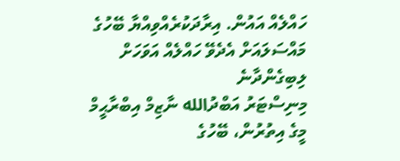ހައްލެއް އައުން. އިރާދަކުރެއްވިއްޔާ ބޭހުގެ މައްސަލައަށް އެދެވޭ ހައްލެއް އަވަހަށް ލިބިގެންދާނެ
މިނިސްޓަރު އަބްދުالله ނާޒިމް އިބްރާޙީމް
މީގެ އިތުރުން، ބޭހުގެ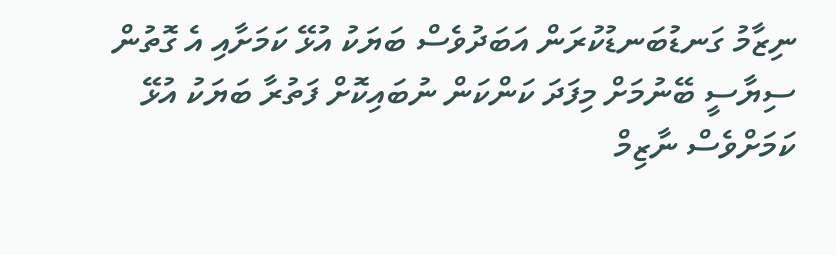ނިޒާމު ގަނޑުބަނޑުކުރަން އަބަދުވެސް ބަޔަކު އުޅޭ ކަމަށާއި އެ ގޮތުން ސިޔާސީ ބޭނުމަށް މިފަދަ ކަންކަން ނުބައިކޮށް ފަތުރާ ބަޔަކު އުޅޭ ކަމަށްވެސް ނާޒިމް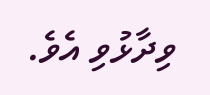ވިދާޅުވި އެވެ.